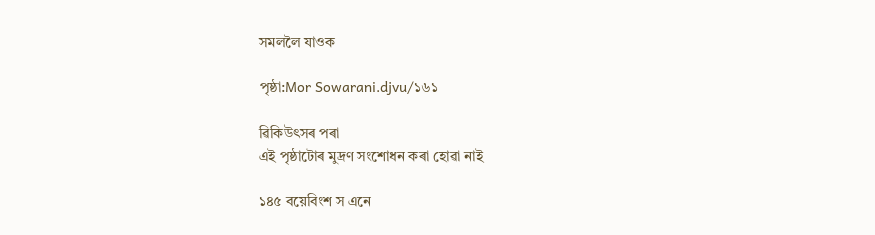সমললৈ যাওক

পৃষ্ঠা:Mor Sowarani.djvu/১৬১

ৱিকিউৎসৰ পৰা
এই পৃষ্ঠাটোৰ মুদ্ৰণ সংশোধন কৰা হোৱা নাই

১৪৫ বয়েবিংশ স এনে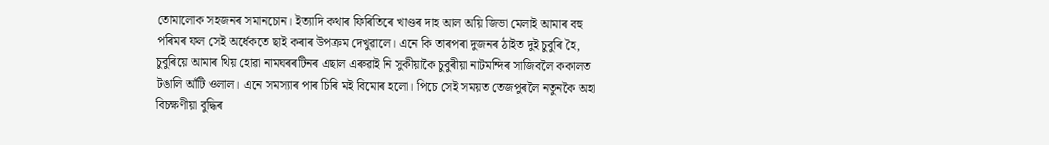তোমালোক সহজনৰ সমানচোন। ইত্যাদি কথাৰ ফিৰিতিৰে খাণ্ডৰ দাহ আল অয়ি জিভা মেলাই আমাৰ বহু পৰিমৰ ফল সেই অৰ্ধেকতে ছাই কৰাৰ উপক্ৰম দেখুৱালে। এনে কি তাৰপৰা দুজনৰ ঠাইত দুই চুবুৰি হৈ, চুবুৰিয়ে আমাৰ থিয় হোৱা নামঘৰৰটিনৰ এছাল এৰুৱাই নি সুকীয়াকৈ চুবুৰীয়া নাটমন্দিৰ সাজিবলৈ ককালত টঙালি আঁটি ওলাল। এনে সমস্যাৰ পাৰ চিৰি মই বিমোৰ হলো। পিচে সেই সময়ত তেজপুৰলৈ নতুনকৈ অহা বিচক্ষণীয়া বুদ্ধিৰ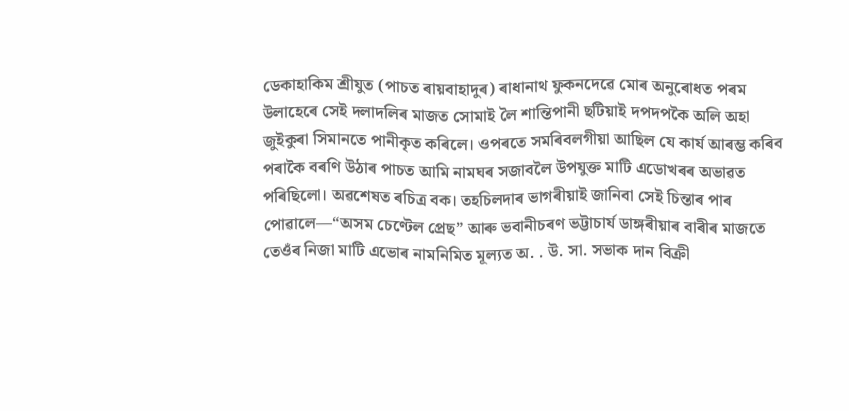ডেকাহাকিম শ্ৰীযুত (পাচত ৰায়বাহাদুৰ) ৰাধানাথ ফুকনদেৱে মোৰ অনুৰোধত পৰম উলাহেৰে সেই দলাদলিৰ মাজত সোমাই লৈ শান্তিপানী ছটিয়াই দপদপকৈ অলি অহা জুইকুৰা সিমানতে পানীকৃত কৰিলে। ওপৰতে সমৰিবলগীয়া আছিল যে কাৰ্য আৰম্ভ কৰিব পৰাকৈ বৰণি উঠাৰ পাচত আমি নামঘৰ সজাবলৈ উপযুক্ত মাটি এডোখৰৰ অভাৱত পৰিছিলো। অৱশেষত ৰচিত্ৰ বক। তহচিলদাৰ ভাগৰীয়াই জানিবা সেই চিন্তাৰ পাৰ পোৱালে—“অসম চেণ্টেল প্ৰেছ” আৰু ভবানীচৰণ ভট্টাচাৰ্য ডাঙ্গৰীয়াৰ বাৰীৰ মাজতে তেওঁৰ নিজা মাটি এভোৰ নামনিমিত মূল্যত অ. . উ. সা. সভাক দান বিক্ৰী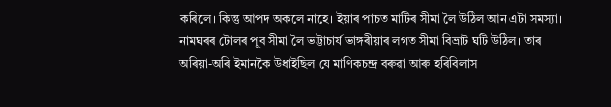কৰিলে। কিন্তু আপদ অকলে নাহে। ইয়াৰ পাচত মাটিৰ সীমা লৈ উঠিল আন এটা সমস্যা। নামঘৰৰ টোলৰ পূব সীমা লৈ ভট্টাচাৰ্য ভাঙ্গৰীয়াৰ লগত সীমা বিভ্ৰাট ঘটি উঠিল। তাৰ অৰিয়া-অৰি ইমানকৈ উধাইছিল যে মাণিকচন্দ্ৰ বৰুৱা আৰু হৰিবিলাস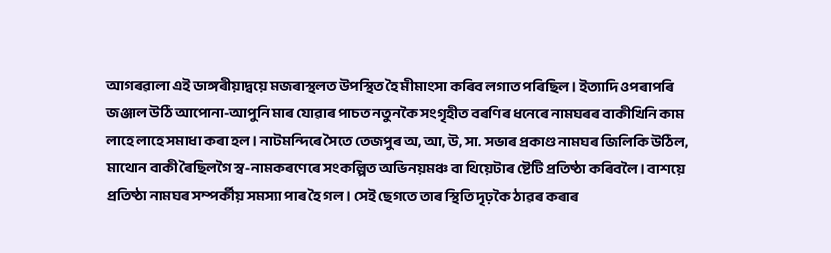আগৰৱালা এই ডাঙ্গৰীয়াদ্বয়ে মজৰাস্থলত উপস্থিত হৈ মীমাংসা কৰিব লগাত পৰিছিল। ইত্যাদি ওপৰাপৰি জঞ্জাল উঠি আপোনা-আপুনি মাৰ যোৱাৰ পাচত নতুনকৈ সংগৃহীত বৰণিৰ ধনেৰে নামঘৰৰ বাকীখিনি কাম লাহে লাহে সমাধা কৰা হল। নাটমন্দিৰে সৈতে তেজপুৰ অ, আ, উ, সা. সভাৰ প্ৰকাণ্ড নামঘৰ জিলিকি উঠিল, মাথোন বাকী ৰৈছিলগৈ স্ব-নামকৰণেৰে সংকল্পিত অভিনয়মঞ্চ বা থিয়েটাৰ ষ্টেটি প্ৰতিষ্ঠা কৰিবলৈ। বাশয়ে প্ৰতিষ্ঠা নামঘৰ সম্পৰ্কীয় সমস্যা পাৰ হৈ গল। সেই ছেগতে তাৰ স্থিতি দৃঢ়কৈ ঠাৱৰ কৰাৰ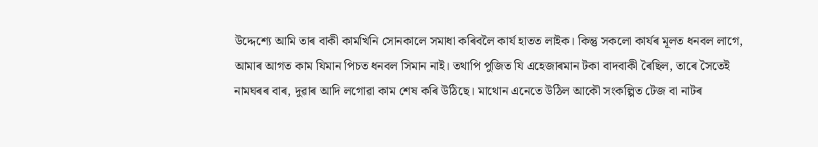উদ্দেশ্যে আমি তাৰ বাকী কামখিনি সোনকালে সমাধা কৰিবলৈ কাৰ্য হাতত লাইক। কিন্তু সকলো কাৰ্যৰ মূলত ধনবল লাগে, আমাৰ আগত কাম যিমান পিচত ধনবল সিমান নাই। তথাপি পুজিত যি এহেজাৰমান টকা বাদবাকী ৰৈছিল, তাৰে সৈতেই নামঘৰৰ বাৰ, দুৱাৰ আদি লগোৱা কাম শেষ কৰি উঠিছে। মাথোন এনেতে উঠিল আকৌ সংকল্পিত টেজ বা নাটৰ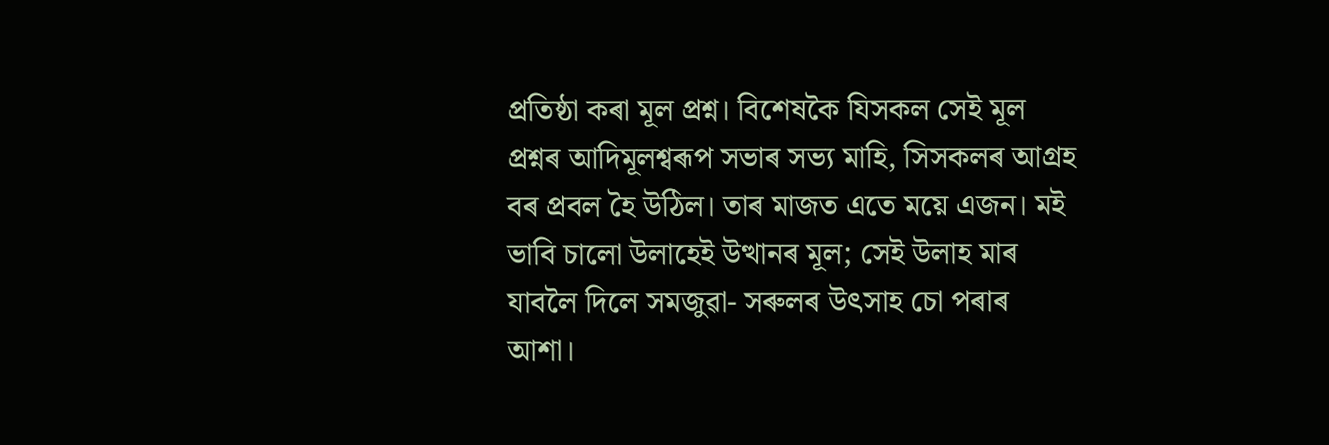প্ৰতিষ্ঠা কৰা মূল প্ৰশ্ন। বিশেষকৈ যিসকল সেই মূল প্ৰশ্নৰ আদিমূলশ্বৰূপ সভাৰ সভ্য মাহি, সিসকলৰ আগ্ৰহ বৰ প্ৰবল হৈ উঠিল। তাৰ মাজত এতে ময়ে এজন। মই ভাবি চালো উলাহেই উত্থানৰ মূল; সেই উলাহ মাৰ যাবলৈ দিলে সমজুৱা- সৰুলৰ উৎসাহ চো পৰাৰ আশা।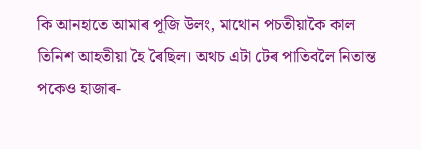কি আনহাতে আমাৰ পূজি উলং, মাথোন পচতীয়াকৈ কাল তিনিশ আহতীয়া হৈ ৰৈছিল। অথচ এটা টেৰ পাতিবলৈ নিতান্ত পকেও হাজাৰ-